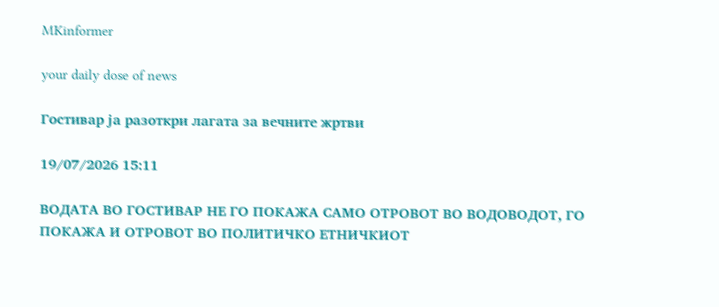MKinformer

your daily dose of news

Гостивар ја разоткри лагата за вечните жртви

19/07/2026 15:11

ВОДАТА ВО ГОСТИВАР НЕ ГО ПОКАЖА САМО ОТРОВОТ ВО ВОДОВОДОТ, ГО ПОКАЖА И ОТРОВОТ ВО ПОЛИТИЧКО ЕТНИЧКИОТ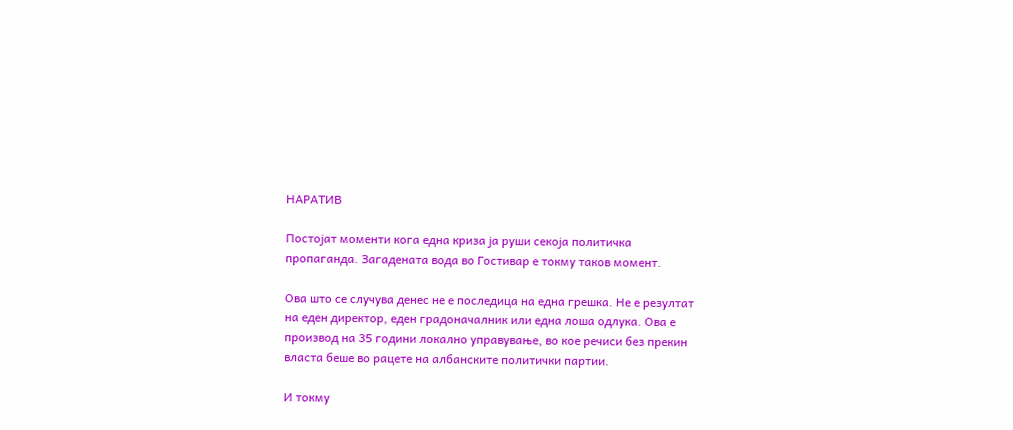НАРАТИВ

Постојат моменти кога една криза ја руши секоја политичка пропаганда. Загадената вода во Гостивар е токму таков момент.

Ова што се случува денес не е последица на една грешка. Не е резултат на еден директор, еден градоначалник или една лоша одлука. Ова е производ на 35 години локално управување, во кое речиси без прекин власта беше во рацете на албанските политички партии.

И токму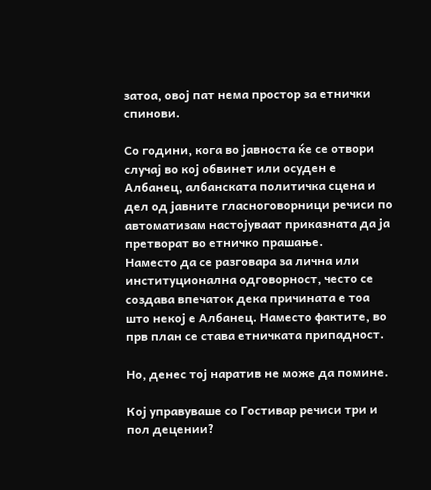затоа, овој пат нема простор за етнички спинови.

Со години, кога во јавноста ќе се отвори случај во кој обвинет или осуден е Албанец, албанската политичка сцена и дел од јавните гласноговорници речиси по автоматизам настојуваат приказната да ја претворат во етничко прашање.
Наместо да се разговара за лична или институционална одговорност, често се создава впечаток дека причината е тоа што некој е Албанец. Наместо фактите, во прв план се става етничката припадност.

Но, денес тој наратив не може да помине.

Кој управуваше со Гостивар речиси три и пол децении?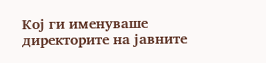Кој ги именуваше директорите на јавните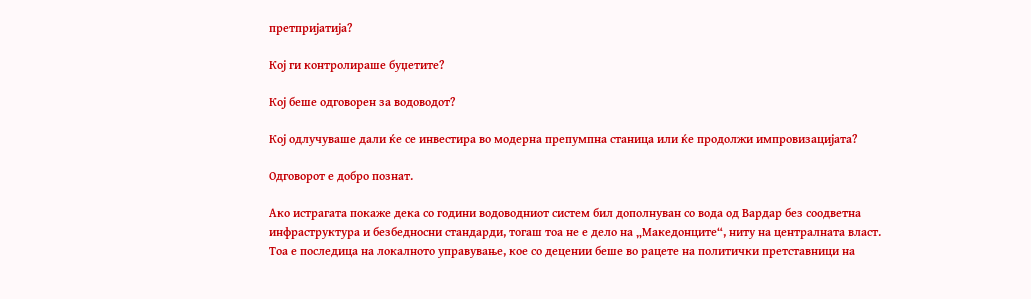претпријатија?

Кој ги контролираше буџетите?

Кој беше одговорен за водоводот?

Кој одлучуваше дали ќе се инвестира во модерна препумпна станица или ќе продолжи импровизацијата?

Одговорот е добро познат.

Ако истрагата покаже дека со години водоводниот систем бил дополнуван со вода од Вардар без соодветна инфраструктура и безбедносни стандарди, тогаш тоа не е дело на „Македонците“, ниту на централната власт. Тоа е последица на локалното управување, кое со децении беше во рацете на политички претставници на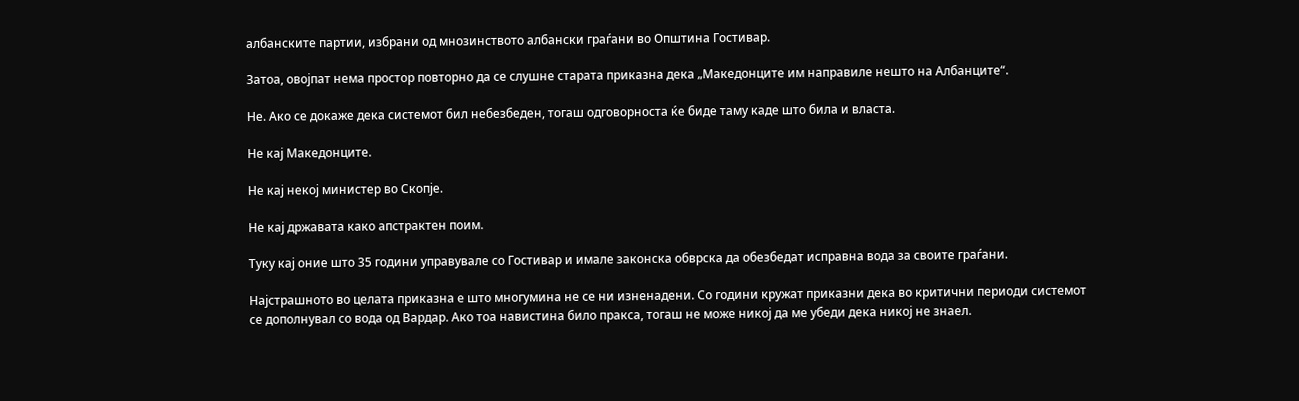албанските партии, избрани од мнозинството албански граѓани во Општина Гостивар.

Затоа, овојпат нема простор повторно да се слушне старата приказна дека „Македонците им направиле нешто на Албанците“.

Не. Ако се докаже дека системот бил небезбеден, тогаш одговорноста ќе биде таму каде што била и власта.

Не кај Македонците.

Не кај некој министер во Скопје.

Не кај државата како апстрактен поим.

Туку кај оние што 35 години управувале со Гостивар и имале законска обврска да обезбедат исправна вода за своите граѓани.

Најстрашното во целата приказна е што многумина не се ни изненадени. Со години кружат приказни дека во критични периоди системот се дополнувал со вода од Вардар. Ако тоа навистина било пракса, тогаш не може никој да ме убеди дека никој не знаел.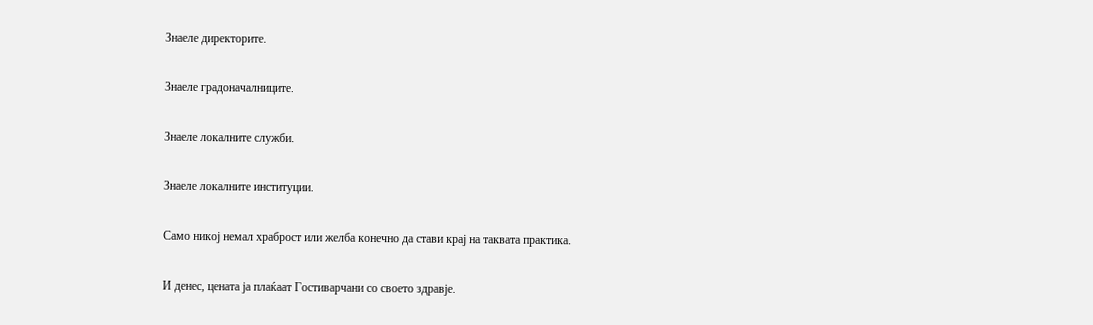Знаеле директорите.

Знаеле градоначалниците.

Знаеле локалните служби.

Знаеле локалните институции.

Само никој немал храброст или желба конечно да стави крај на таквата практика.

И денес, цената ја плаќаат Гостиварчани со своето здравје.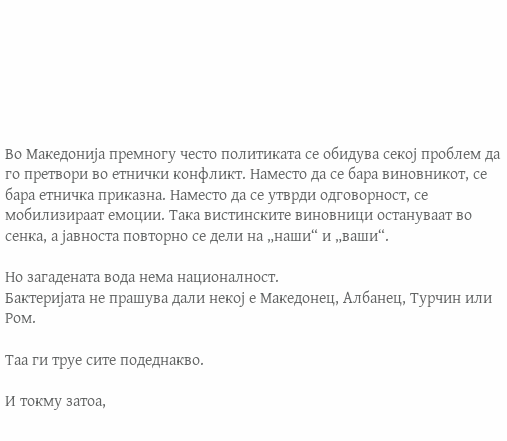Во Македонија премногу често политиката се обидува секој проблем да го претвори во етнички конфликт. Наместо да се бара виновникот, се бара етничка приказна. Наместо да се утврди одговорност, се мобилизираат емоции. Така вистинските виновници остануваат во сенка, а јавноста повторно се дели на „наши“ и „ваши“.

Но загадената вода нема националност.
Бактеријата не прашува дали некој е Македонец, Албанец, Турчин или Ром.

Таа ги труе сите подеднакво.

И токму затоа,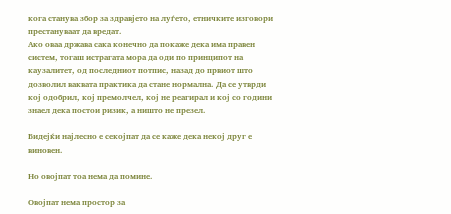кога станува збор за здравјето на луѓето, етничките изговори престануваат да вредат.
Ако оваа држава сака конечно да покаже дека има правен систем, тогаш истрагата мора да оди по принципот на каузалитет, од последниот потпис, назад до првиот што дозволил ваквата практика да стане нормална. Да се утврди кој одобрил, кој премолчел, кој не реагирал и кој со години знаел дека постои ризик, а ништо не презел.

Бидејќи најлесно е секојпат да се каже дека некој друг е виновен.

Но овојпат тоа нема да помине.

Овојпат нема простор за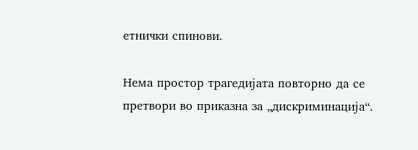етнички спинови.

Нема простор трагедијата повторно да се претвори во приказна за „дискриминација“.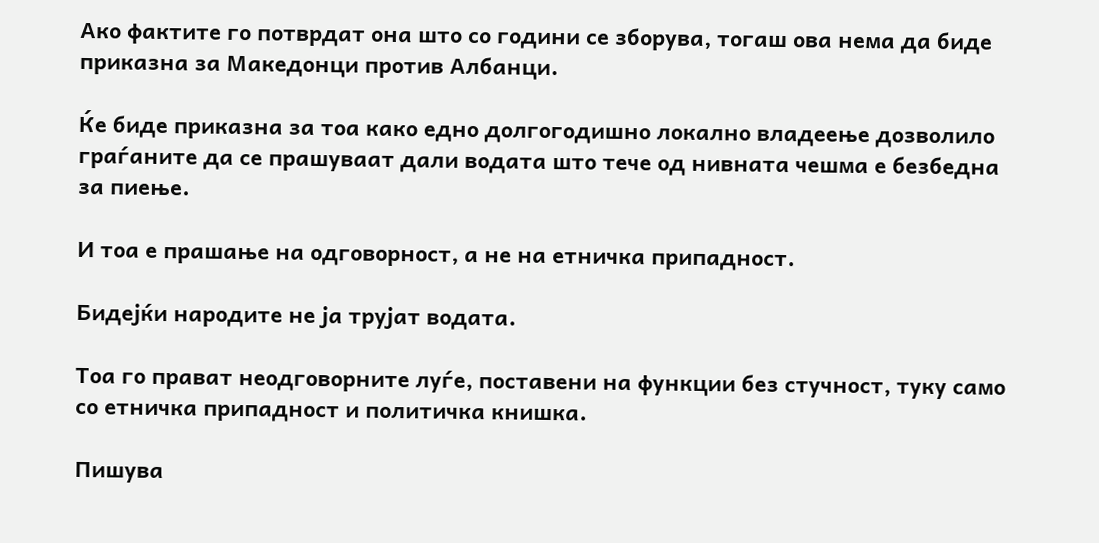Ако фактите го потврдат она што со години се зборува, тогаш ова нема да биде приказна за Македонци против Албанци.

Ќе биде приказна за тоа како едно долгогодишно локално владеење дозволило граѓаните да се прашуваат дали водата што тече од нивната чешма е безбедна за пиење.

И тоа е прашање на одговорност, а не на етничка припадност.

Бидејќи народите не ја трујат водата.

Тоа го прават неодговорните луѓе, поставени на функции без стучност, туку само со етничка припадност и политичка книшка.

Пишува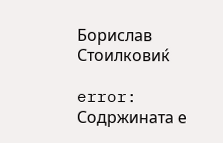Борислав Стоилковиќ

error: Содржината е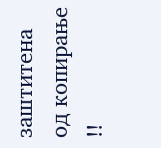заштитена од копирање !!